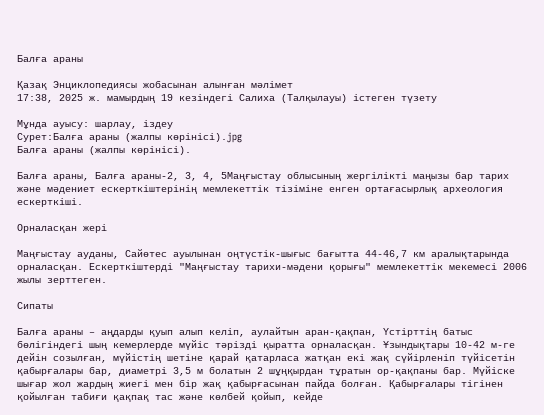Балға араны

Қазақ Энциклопедиясы жобасынан алынған мәлімет
17:38, 2025 ж. мамырдың 19 кезіндегі Салиха (Талқылауы) істеген түзету

Мұнда ауысу: шарлау, іздеу
Сурет:Балға араны (жалпы көрінісі).jpg
Балға араны (жалпы көрінісі).

Балға араны, Балға араны-2, 3, 4, 5Маңғыстау облысының жергілікті маңызы бар тарих және мәдениет ескерткіштерінің мемлекеттік тізіміне енген ортағасырлық археология ескерткіші.

Орналасқан жері

Маңғыстау ауданы, Сайөтес ауылынан оңтүстік-шығыс бағытта 44-46,7 км аралықтарында орналасқан. Ескерткіштерді "Маңғыстау тарихи-мәдени қорығы" мемлекеттік мекемесі 2006 жылы зерттеген.

Сипаты

Балға араны – аңдарды қуып алып келіп, аулайтын аран-қақпан, Үстірттің батыс бөлігіндегі шың кемерлерде мүйіс тәрізді қыратта орналасқан. Ұзындықтары 10-42 м-ге дейін созылған, мүйістің шетіне қарай қатарласа жатқан екі жақ сүйірленіп түйісетін қабырғалары бар, диаметрі 3,5 м болатын 2 шұңқырдан тұратын ор-қақпаны бар. Мүйіске шығар жол жардың жиегі мен бір жақ қабырғасынан пайда болған. Қабырғалары тігінен қойылған табиғи қақпақ тас және көлбей қойып, кейде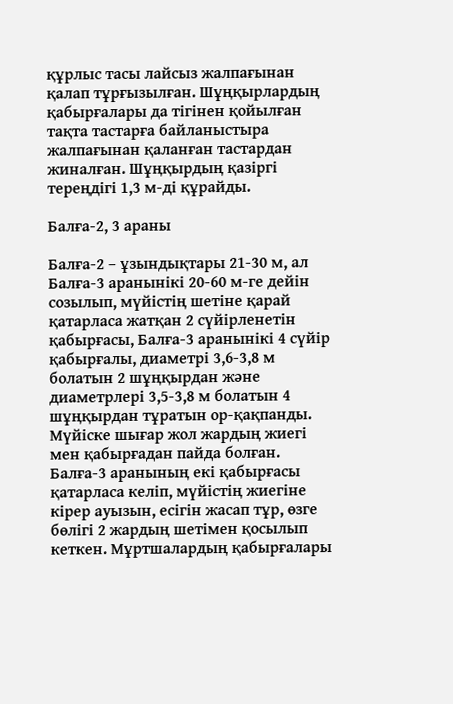құрлыс тасы лайсыз жалпағынан қалап тұрғызылған. Шұңқырлардың қабырғалары да тігінен қойылған тақта тастарға байланыстыра жалпағынан қаланған тастардан жиналған. Шұңқырдың қазіргі тереңдігі 1,3 м-ді құрайды.

Балға-2, 3 араны

Балға-2 – ұзындықтары 21-30 м, ал Балға-3 аранынікі 20-60 м-ге дейін созылып, мүйістің шетіне қарай қатарласа жатқан 2 сүйірленетін қабырғасы, Балға-3 аранынікі 4 сүйір қабырғалы, диаметрі 3,6-3,8 м болатын 2 шұңқырдан және диаметрлері 3,5-3,8 м болатын 4 шұңқырдан тұратын ор-қақпанды. Мүйіске шығар жол жардың жиегі мен қабырғадан пайда болған. Балға-3 аранының екі қабырғасы қатарласа келіп, мүйістің жиегіне кірер ауызын, есігін жасап тұр, өзге бөлігі 2 жардың шетімен қосылып кеткен. Мұртшалардың қабырғалары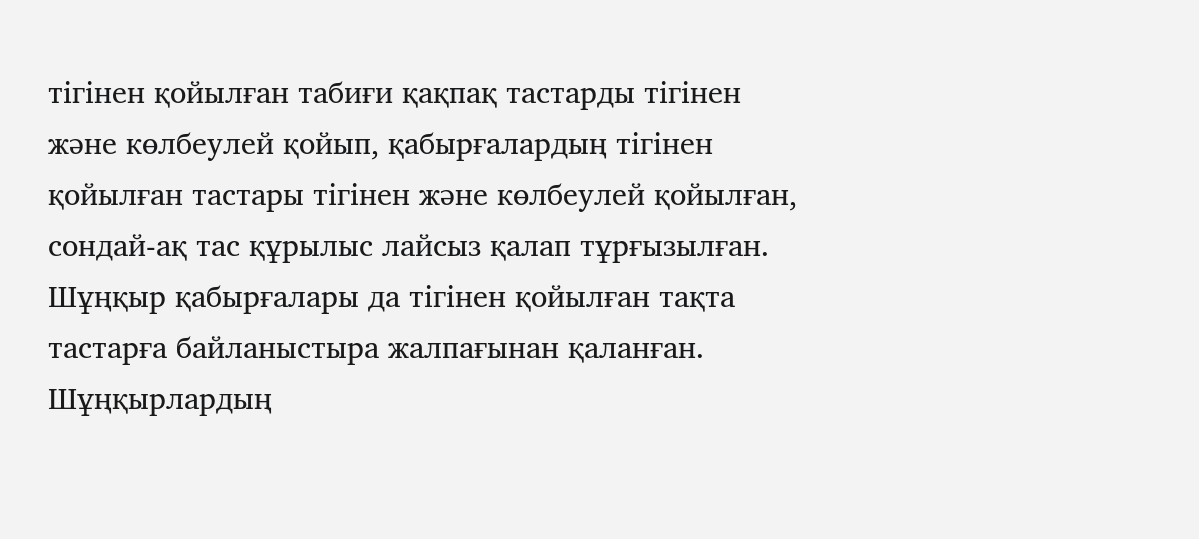тігінен қойылған табиғи қақпақ тастарды тігінен және көлбеулей қойып, қабырғалардың тігінен қойылған тастары тігінен және көлбеулей қойылған, сондай-ақ тас құрылыс лайсыз қалап тұрғызылған. Шұңқыр қабырғалары да тігінен қойылған тақта тастарға байланыстыра жалпағынан қаланған. Шұңқырлардың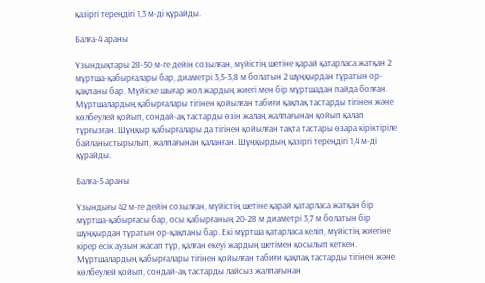қазіргі тереңдігі 1,3 м-ді құрайды.

Балға-4 араны

Ұзындықтары 28-50 м-ге дейін созылған, мүйістің шетіне қарай қатарласа жатқан 2 мұртша-қабырғалары бар, диаметрі 3,5-3,8 м болатын 2 шұңқырдан тұратын ор-қақпаны бар. Мүйіске шығар жол жардың жиегі мен бір мұртшадан пайда болған. Мұртшалардың қабырғалары тігінен қойылған табиғи қақпақ тастарды тігінен және көлбеулей қойып, сондай-ақ тастарды өзін жалаң жалпағынан қойып қалап тұрғызған. Шұңқыр қабырғалары да тігінен қойылған тақта тастары өзара кіріктіріле байланыстырылып, жалпағынан қаланған. Шұңқырдың қазіргі тереңдігі 1,4 м-ді құрайды.

Балға-5 араны

Ұзындығы 42 м-ге дейін созылған, мүйістің шетіне қарай қатарласа жатқан бір мұртша-қабырғасы бар, осы қабырғаның 20-28 м диаметрі 3,7 м болатын бір шұңқырдан тұратын ор-қақпаны бар. Екі мұртша қатарласа келіп, мүйістің жиегіне кірер есік аузын жасап тұр, қалған екеуі жардың шетімен қосылып кеткен. Мұртшалардың қабырғалары тігінен қойылған табиғи қақпақ тастарды тігінен және көлбеулей қойып, сондай-ақ тастарды лайсыз жалпағынан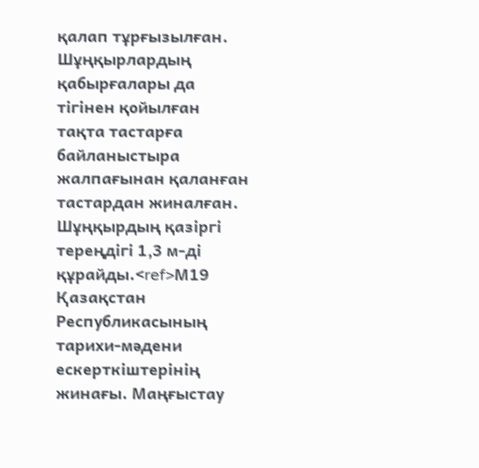қалап тұрғызылған. Шұңқырлардың қабырғалары да тігінен қойылған тақта тастарға байланыстыра жалпағынан қаланған тастардан жиналған. Шұңқырдың қазіргі тереңдігі 1,3 м-ді құрайды.<ref>М19 Қазақстан Республикасының тарихи-мәдени ескерткіштерінің жинағы. Маңғыстау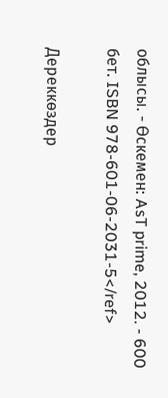облысы. - Өскемен: AsT prime, 2012. - 600 бет. ISBN 978-601-06-2031-5</ref>

Дереккөздер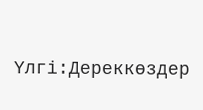Үлгі:Дереккөздер